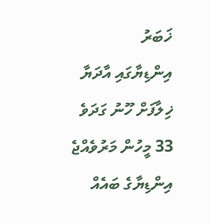ޚަބަރު
އިންޑިޔާގައި އާދަޔާ ޚިލާފަށް ހޫނު ގަދަވެ 33 މީހުން މަރުވެއްޖެ
އިންޑިޔާގެ ބައެއް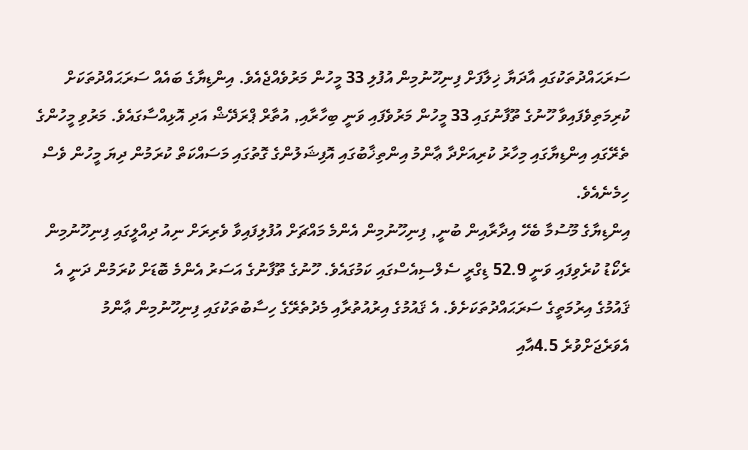ސަރަޙައްދުތަކުގައި އާދަޔާ ޚިލާފަށް ފިނިހޫނުމިން އުފުލި 33 މީހުން މަރުވެއްޖެއެވެ. އިންޑިޔާގެ ބައެއް ސަރަޙައްދުތަކަށް ކުރިމަތިވެފައިވާ ހޫނުގެ ތޫފާނުގައި 33 މީހުން މަރުވެފައި ވަނީ ބިހާރާއި, އުތާރް ޕްރަދޭޝް އަދި އޮޅިއްސާގައެވެ. މަރުވި މީހުންގެ ތެރޭގައި އިންޑިޔާގައި މިހާރު ކުރިއަށްދާ ޢާންމު އިންތިޚާބުގައި އޮފިޝަލުންގެ ގޮތުގައި މަސައްކަތް ކުރަމުން ދިޔަ މީހުން ވެސް ހިމެނެއެވެ.
އިންޑިޔާގެ މޫސުމާ ބެހޭ އިދާރާއިން ބުނީ, ފިނިހޫނުމިން އެންމެ މައްޗަށް އުފުލިފައިވާ ވެރިރަށް ނިއު ދިއްލީގައި ފިނިހޫނުމިން ރެކޯޑު ކުރެވިފައި ވަނީ 52.9 ޑިގްރީ ސެލްސިއެސްގައި ކަމުގައެވެ. ހޫނުގެ ތޫފާނުގެ އަސަރު އެންމެ ބޮޑަށް ކުރަމުން ދަނީ އެ ޤައުމުގެ އިރުމަތީގެ ސަރަޙައްދުތަކަށެވެ. އެ ޤައުމުގެ އިރުއުތުރާއި މެދުތެރޭގެ ހިސާބުތަކުގައި ފިނިހޫނުމިން ޢާންމު އެވަރެޖަށްވުރެ 4.5އާއި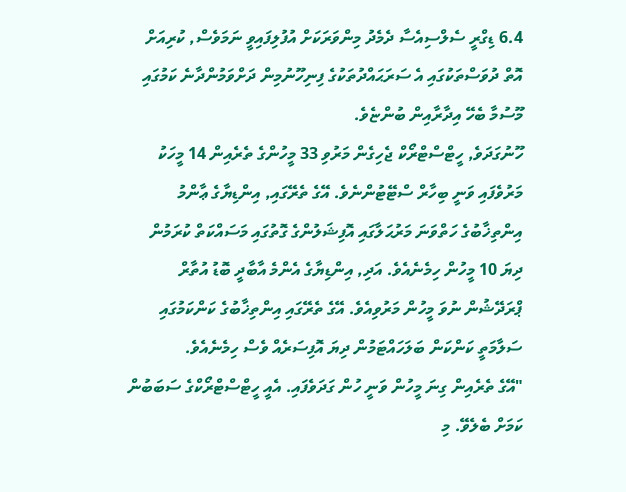6.4 ޑިގްރީ ސެލްސިއެސާ ދެމެދު މިންވަރަކަށް އުފުލިފައިވީ ނަމަވެސް, ކުރިއަށް އޮތް ދުވަސްތަކުގައި އެ ސަރަޙައްދުތަކުގެ ފިނިހޫނުމިން ދަށްވަމުންދާނެ ކަމުގައި މޫސުމާ ބެހޭ އިދާރާއިން ބުންޏެވެ.
ހޫނުގަދަވެ, ހީޓްސްޓްރޯކް ޖެހިގެން މަރުވި 33 މީހުންގެ ތެރެއިން 14 މީހަކު މަރުވެފައި ވަނީ ބިހާރް ސްޓޭޓުންނެވެ. އޭގެ ތެރޭގައި, އިންޑިޔާގެ ޢާންމު އިންތިޚާބުގެ ހަތްވަނަ މަރުޙަލާގައި އޮފިޝަލުންގެ ގޮތުގައި މަސައްކަތް ކުރަމުން ދިޔަ 10 މީހުން ހިމެނެއެވެ. އަދި, އިންޑިޔާގެ އެންމެ އާބާދީ ބޮޑު އުތާރް ޕްރަދޭޝުން ނުވަ މީހުން މަރުވިއެވެ. އޭގެ ތެރޭގައި އިންތިޚާބުގެ ކަންކަމުގައި ސަލާމަތީ ކަންކަން ބަލަހައްޓަމުން ދިޔަ އޮފިސަރެއް ވެސް ހިމެނެއެވެ.
"އޭގެ ތެރެއިން ގިނަ މީހުން ވަނީ ހުން ގަދަވެފައި. އެއީ ހީޓްސްޓްރޯކްގެ ސަބަބުން ކަމަށް ބެލެވޭ. މި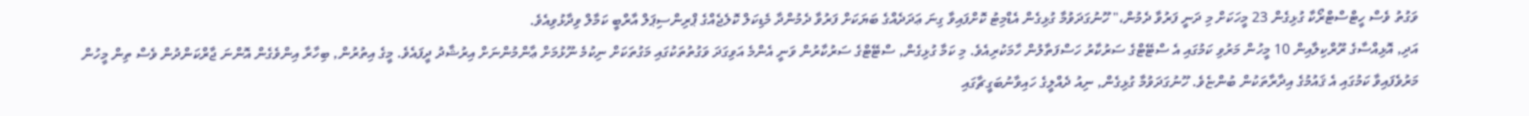ވަގުތު ވެސް ހީޓްސްޓްރޯކާ ގުޅިގެން 23 މީހަކަށް މި ދަނީ ފަރުވާ ދެމުން،" ހޫނުގަދަވުމާ ގުޅިގެން އެޑްމިޓު ކޮށްފައިވާ ގިނަ ޢަދަދެއްގެ ބަޔަކަށް ފަރުވާ ދެމުންދާ މެޑިކަލް ކޮލެޖެއްގެ ޕްރިންސިޕަލް އާރްބީ ކަމާލް ވިދާޅުވިއެވެ.
އަދި, އޮޅިއްސާގެ ރޫރްކިލާއިން 10 މީހުން މަރުވި ކަމުގައި އެ ސްޓޭޓްގެ ސަރުކާރު ހަސްފަތާލުން ހާމަކުރިއެވެ. މި ކަމާ ގުޅިގެން, ސްޓޭޓްގެ ސަރުކާރުން ވަނީ އެންމެ އަވިގަދަ ވަގުތުތަކުގައި މަގުތަކަށް ނިކުމެ ނޫޅުމަށް ޢާންމުންނަށް އިރުޝާދު ދީފައެވެ. މީގެ އިތުރުން, ބިހާރާ އިންވެގެން އޮންނަ ޖާރްކަންދުން ވެސް ތިން މީހުން މަރުވެފައިވާ ކަމުގައި އެ ޤައުމުގެ އިދާރާތަކުން ބުންޏެވެ. ހޫނުގަދަވުމާ ގުޅިގެން, ނިއު ދެއްލީގެ ހައިވާނުބަގީޗާގައި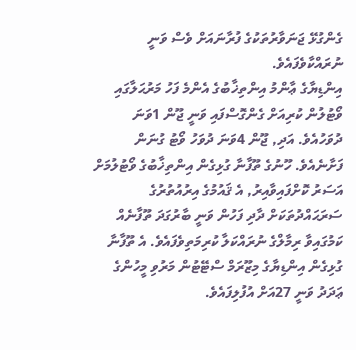ގެންގުޅޭ ޖަނަވާރުތަކުގެ ފުރާނައަށް ވެސް ވަނީ ނުރައްކާވެފައެވެ.
އިންޑިޔާގެ ޢާންމު އިންތިޚާބުގެ އެންމެ ފަހު މަރުޙަލާގައި ވޯޓުލުން ކުރިއަށް ގެންގޮސްފައި ވަނީ ޖޫން 1ވަނަ ދުވަހުއެވެ. އަދި, ޖޫން 4ވަނަ ދުވަހު ވޯޓު ގުނަން ފަށާނެއެވެ. ހޫނުގެ ތޫފާނާ ގުޅިގެން އިންތިޚާބުގެ ވޯޓުލުމަށް އަސަރު ކޮށްފައިވާއިރު, އެ ޤައުމުގެ އިރުއުތުރުގެ ސަރަޙައްދުތަކަށް ދާދި ފަހުން ވަނީ ބާރުގަދަ ތޫފާނެއް ކަމުގައިވާ ރިމާލްގެ ނުރައްކަލާ ކުރިމަތިވެފައެވެ. އެ ތޫފާނާ ގުޅިގެން އިންޑިޔާގެ މިޒޫރަމް ސްޓޭޓުން މަރުވި މީހުންގެ ޢަދަދު ވަނީ 27އަށް އުފުލިފައެވެ.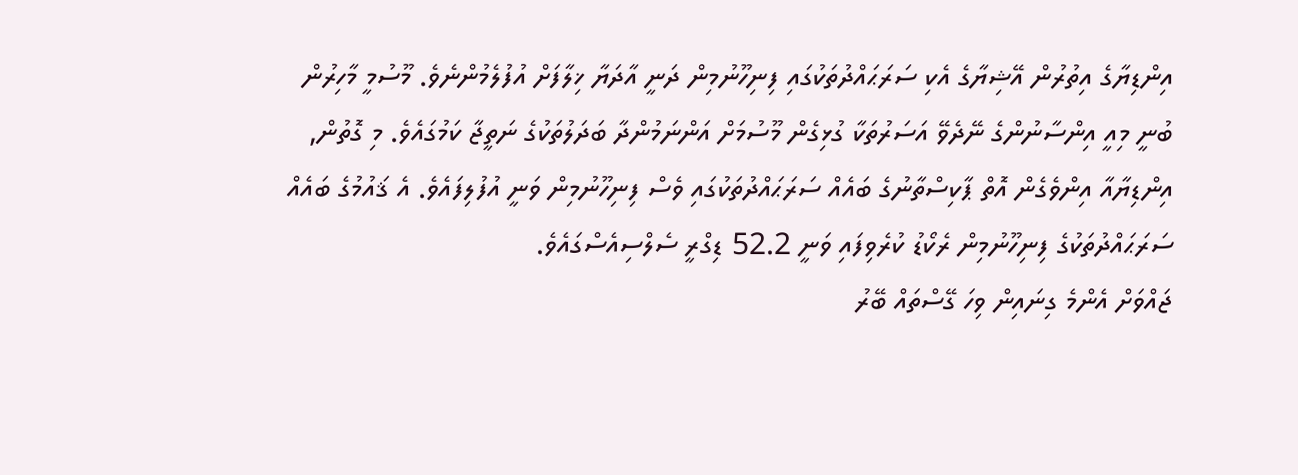އިންޑިޔާގެ އިތުރުން އޭޝިޔާގެ އެކި ސަރަޙައްދުތަކުގައި ފިނިހޫނުމިން ދަނީ އާދަޔާ ޚިލާފަށް އުފުލެމުންނެވެ. މޫސުމީ މާހިރުން ބުނީ މިއީ އިންސާނުންގެ ނޭދެވޭ އަސަރުތަކާ ގުޅިގެން މޫސުމަށް އަންނަމުންދާ ބަދަލުތަކުގެ ނަތީޖާ ކަމުގައެވެ. މި ގޮތުން, އިންޑިޔާއާ އިންވެގެން އޮތް ޕާކިސްތާނުގެ ބައެއް ސަރަޙައްދުތަކުގައި ވެސް ފިނިހޫނުމިން ވަނީ އުފުލިފައެވެ. އެ ޤައުމުގެ ބައެއް ސަރަޙައްދުތަކުގެ ފިނިހޫނުމިން ރެކޯޑު ކުރެވިފައި ވަނީ 52.2 ޑިގްރީ ސެލްސިއެސްގައެވެ.
ޖައްވަށް އެންމެ ގިނައިން ވިހަ ގޭސްތައް ބޭރު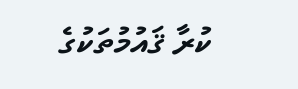ކުރާ ޤައުމުތަކުގެ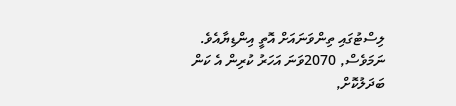ލިސްޓުގައި ތިންވަނައަށް އޮތީ އިންޑިޔާއެވެ. ނަމަވެސް, 2070ވަނަ އަހަރު ކުރިން އެ ކަން ބަދަލުކޮށް,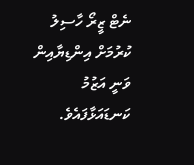ނެޓް ޒީރޯ ހާސިލު ކުރުމަށް އިންޑިޔާއިން ވަނީ އަޒުމު ކަނޑައަޅާފައެވެ.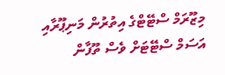މިޒޫރަމް ސްޓޭޓްގެ އިތުރުން މަނިޕޫރާއި އަސަމް ސްޓޭޓަށް ވެސް ތޫފާން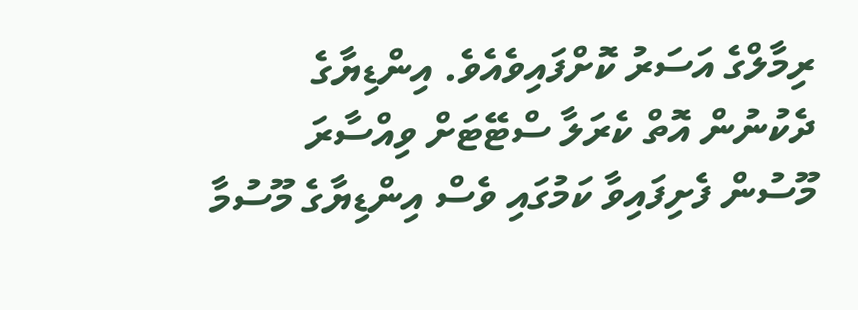ރިމާލްގެ އަސަރު ކޮށްފައިވެއެވެ. އިންޑިޔާގެ ދެކުނުން އޮތް ކެރަލާ ސްޓޭޓަށް ވިއްސާރަ މޫސުން ފެށިފައިވާ ކަމުގައި ވެސް އިންޑިޔާގެ މޫސުމާ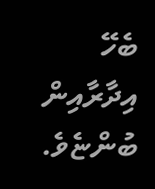ބެހޭ އިދާރާއިން ބުންޏެވެ.